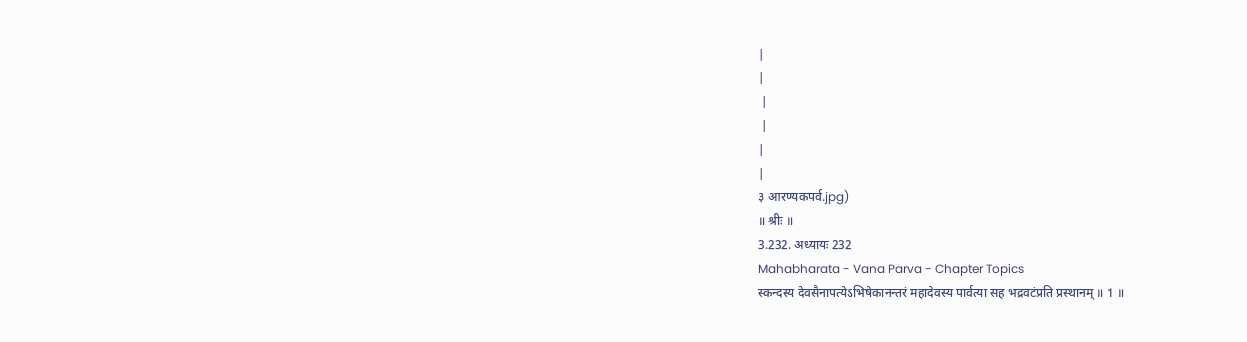|
|
 |
 |
|
|
३ आरण्यकपर्व.jpg)
॥ श्रीः ॥
3.232. अध्यायः 232
Mahabharata - Vana Parva - Chapter Topics
स्कन्दस्य देवसैनापत्येऽभिषेकानन्तरं महादेवस्य पार्वत्या सह भद्रवटंप्रति प्रस्थानम् ॥ 1 ॥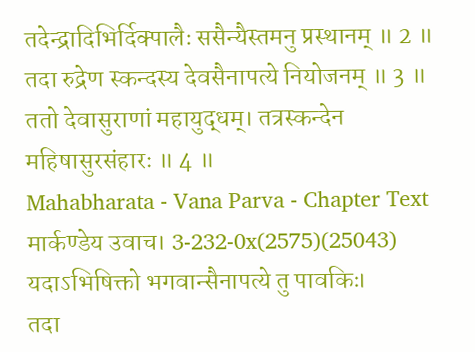तदेन्द्रादिभिर्दिक्पालैः ससैन्यैस्तमनु प्रस्थानम् ॥ 2 ॥ तदा रुद्रेण स्कन्दस्य देवसैनापत्ये नियोजनम् ॥ 3 ॥ ततो देवासुराणां महायुद्धम्। तत्रस्कन्देन महिषासुरसंहारः ॥ 4 ॥
Mahabharata - Vana Parva - Chapter Text
मार्कण्डेय उवाच। 3-232-0x(2575)(25043)
यदाऽभिषिक्तो भगवान्सैनापत्ये तु पावकिः।
तदा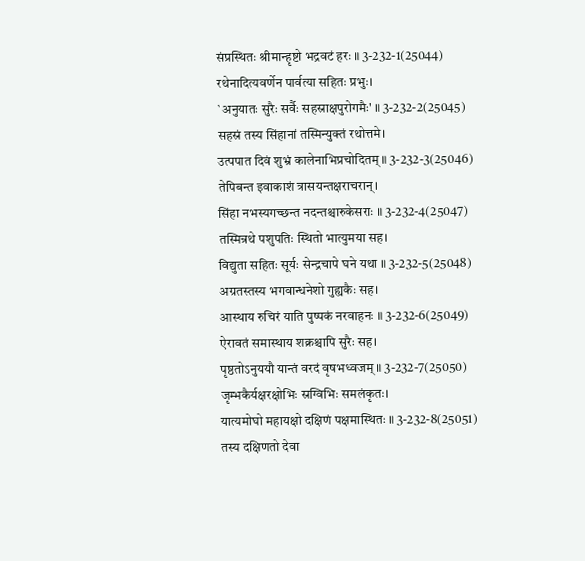संप्रस्थितः श्रीमान्हृष्टो भद्रवटं हरः ॥ 3-232-1(25044)
रथेनादित्यवर्णेन पार्वत्या सहितः प्रभुः।
`अनुयातः सुरैः सर्वैः सहस्राक्षपुरोगमैः' ॥ 3-232-2(25045)
सहस्रं तस्य सिंहानां तस्मिन्युक्तं रथोत्तमे।
उत्पपात दिवं शुभ्रं कालेनाभिप्रचोदितम् ॥ 3-232-3(25046)
तेपिबन्त इवाकाशं त्रासयन्तक्षराचरान्।
सिंहा नभस्यगच्छन्त नदन्तश्चारुकेसराः ॥ 3-232-4(25047)
तस्मिन्रथे पशुपतिः स्थितो भात्युमया सह।
विद्युता सहितः सूर्यः सेन्द्रचापे घने यथा ॥ 3-232-5(25048)
अग्रतस्तस्य भगवान्धनेशो गुह्यकैः सह।
आस्थाय रुचिरं याति पुष्पकं नरवाहनः ॥ 3-232-6(25049)
ऐरावतं समास्थाय शक्रश्चापि सुरैः सह।
पृष्ठतोऽनुययौ यान्तं वरदं वृषभध्वजम् ॥ 3-232-7(25050)
जृम्भकैर्यक्षरक्षोभिः स्रग्विभिः समलंकृतः।
यात्यमोघो महायक्षो दक्षिणं पक्षमास्थितः ॥ 3-232-8(25051)
तस्य दक्षिणतो देवा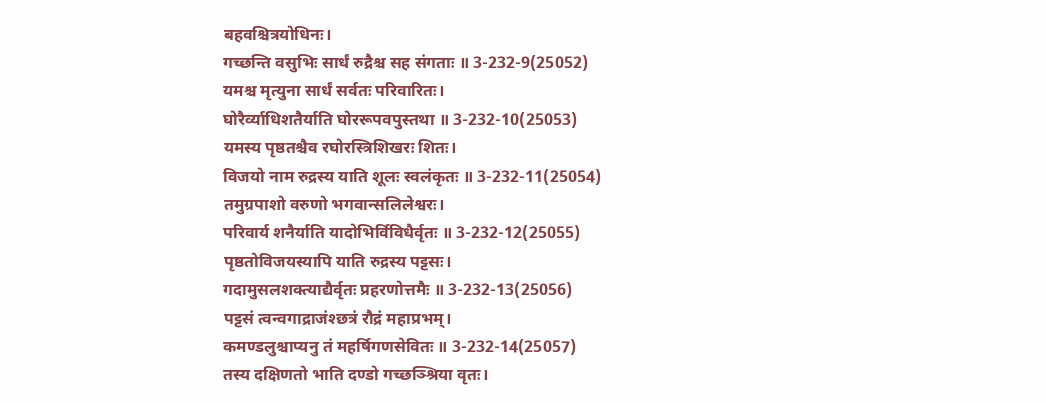बहवश्चित्रयोधिनः।
गच्छन्ति वसुभिः सार्धं रुद्रैश्च सह संगताः ॥ 3-232-9(25052)
यमश्च मृत्युना सार्धं सर्वतः परिवारितः।
घोरैर्व्याधिशतैर्याति घोररूपवपुस्तथा ॥ 3-232-10(25053)
यमस्य पृष्ठतश्चैव रघोरस्त्रिशिखरः शितः।
विजयो नाम रुद्रस्य याति शूलः स्वलंकृतः ॥ 3-232-11(25054)
तमुग्रपाशो वरुणो भगवान्सलिलेश्वरः।
परिवार्य शनैर्याति यादोभिर्विविधैर्वृतः ॥ 3-232-12(25055)
पृष्ठतोविजयस्यापि याति रुद्रस्य पट्टसः।
गदामुसलशक्त्याद्यैर्वृतः प्रहरणोत्तमैः ॥ 3-232-13(25056)
पट्टसं त्वन्वगाद्राजंश्छत्रं रौद्रं महाप्रभम्।
कमण्डलुश्चाप्यनु तं महर्षिगणसेवितः ॥ 3-232-14(25057)
तस्य दक्षिणतो भाति दण्डो गच्छञ्श्रिया वृतः।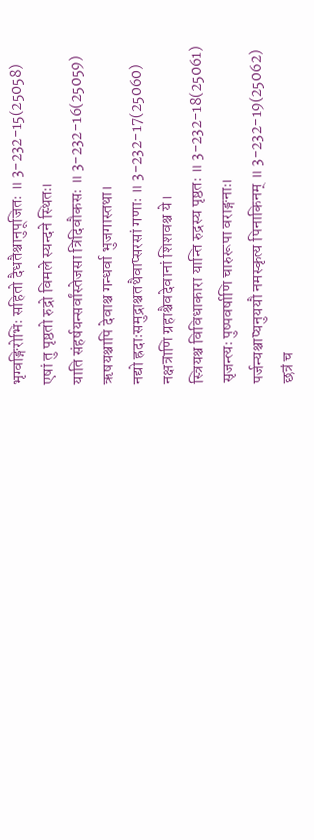भृग्वङ्गिरोभिः सहितो दैधतैश्चानुपूजितः ॥ 3-232-15(25058)
एषां तु पृष्ठतो रुद्रो विमले स्यन्दने स्थितः।
याति संहर्षयन्सर्वांस्तेजसा त्रिदिवौकसः ॥ 3-232-16(25059)
ऋषयश्चापि देवाश्च गन्धर्वा भुजगास्तथा।
नद्यो ह्रदाःसमुद्राश्चतथैवाप्सरसां गणाः ॥ 3-232-17(25060)
नक्षत्राणि ग्रहाश्चैवदेवानां शिशवश्च ये।
स्त्रियश्च विविधाकारा यान्ति रुद्रस्य पृष्ठतः ॥ 3-232-18(25061)
सृजन्त्यः पुष्पवर्षाणि चारुरूपा वराङ्गनाः।
पर्जन्यश्चाप्यनुययौ नमस्कृत्य पिनाकिनम् ॥ 3-232-19(25062)
छत्रं च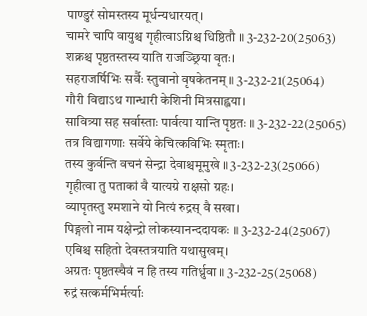पाण्डुरं सोमस्तस्य मूर्धन्यधारयत्।
चामरे चापि वायुश्च गृहीत्वाऽग्निश्च धिष्ठितौ ॥ 3-232-20(25063)
शक्रश्च पृष्ठतस्तस्य याति राजञ्छ्रिया वृतः।
सहराजर्षिभिः सर्वैः स्तुवानो वृषकेतनम् ॥ 3-232-21(25064)
गौरी विद्याऽथ गान्धारी केशिनी मित्रसाह्वया।
सावित्र्या सह सर्वास्ताः पार्वत्या यान्ति पृष्ठतः ॥ 3-232-22(25065)
तत्र विद्यागणाः सर्वेये केचित्कविभिः स्मृताः।
तस्य कुर्वन्ति वचनं सेन्द्रा देवाश्चमूमुखे ॥ 3-232-23(25066)
गृहीत्वा तु पताकां वै यात्यग्रे राक्षसो ग्रहः।
व्यापृतस्तु श्मशाने यो नित्यं रुद्रस् वै सखा।
पिङ्गलो नाम यक्षेन्द्रो लोकस्यानन्ददायकः ॥ 3-232-24(25067)
एबिश्च सहितो देवस्तत्रयाति यथासुखम्।
अग्रतः पृष्ठतस्चैवं न हि तस्य गतिर्ध्रुवा ॥ 3-232-25(25068)
रुद्रं सत्कर्मभिर्मर्त्याः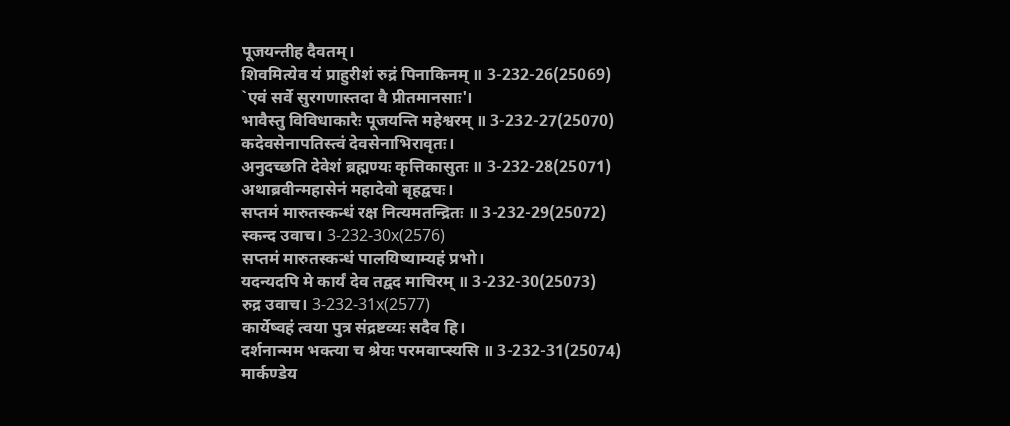पूजयन्तीह दैवतम्।
शिवमित्येव यं प्राहुरीशं रुद्रं पिनाकिनम् ॥ 3-232-26(25069)
`एवं सर्वे सुरगणास्तदा वै प्रीतमानसाः'।
भावैस्तु विविधाकारैः पूजयन्ति महेश्वरम् ॥ 3-232-27(25070)
कदेवसेनापतिस्त्वं देवसेनाभिरावृतः।
अनुदच्छति देवेशं ब्रह्मण्यः कृत्तिकासुतः ॥ 3-232-28(25071)
अथाब्रवीन्महासेनं महादेवो बृहद्वचः।
सप्तमं मारुतस्कन्धं रक्ष नित्यमतन्द्रितः ॥ 3-232-29(25072)
स्कन्द उवाच। 3-232-30x(2576)
सप्तमं मारुतस्कन्धं पालयिष्याम्यहं प्रभो।
यदन्यदपि मे कार्यं देव तद्वद माचिरम् ॥ 3-232-30(25073)
रुद्र उवाच। 3-232-31x(2577)
कार्येष्वहं त्वया पुत्र संद्रष्टव्यः सदैव हि।
दर्शनान्मम भक्त्या च श्रेयः परमवाप्स्यसि ॥ 3-232-31(25074)
मार्कण्डेय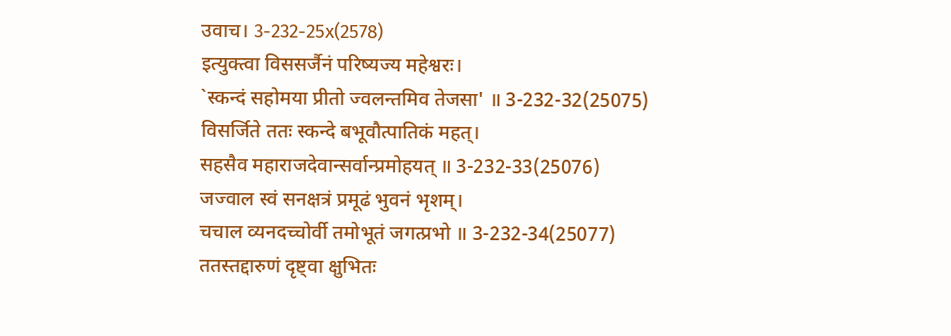उवाच। 3-232-25x(2578)
इत्युक्त्वा विससर्जैनं परिष्यज्य महेश्वरः।
`स्कन्दं सहोमया प्रीतो ज्वलन्तमिव तेजसा' ॥ 3-232-32(25075)
विसर्जिते ततः स्कन्दे बभूवौत्पातिकं महत्।
सहसैव महाराजदेवान्सर्वान्प्रमोहयत् ॥ 3-232-33(25076)
जज्वाल स्वं सनक्षत्रं प्रमूढं भुवनं भृशम्।
चचाल व्यनदच्चोर्वी तमोभूतं जगत्प्रभो ॥ 3-232-34(25077)
ततस्तद्दारुणं दृष्ट्वा क्षुभितः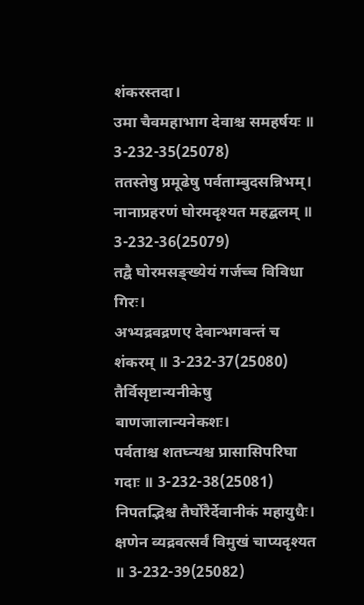शंकरस्तदा।
उमा चैवमहाभाग देवाश्च समहर्षयः ॥ 3-232-35(25078)
ततस्तेषु प्रमूढेषु पर्वताम्बुदसन्निभम्।
नानाप्रहरणं घोरमदृश्यत महद्बलम् ॥ 3-232-36(25079)
तद्वै घोरमसङ्ख्येयं गर्जच्च विविधा गिरः।
अभ्यद्रवद्रणए देवान्भगवन्तं च शंकरम् ॥ 3-232-37(25080)
तैर्विसृष्टान्यनीकेषु बाणजालान्यनेकशः।
पर्वताश्च शतघ्न्यश्च प्रासासिपरिघा गदाः ॥ 3-232-38(25081)
निपतद्भिश्च तैर्घोरैर्देवानीकं महायुधैः।
क्षणेन व्यद्रवत्सर्वं विमुखं चाप्यदृश्यत ॥ 3-232-39(25082)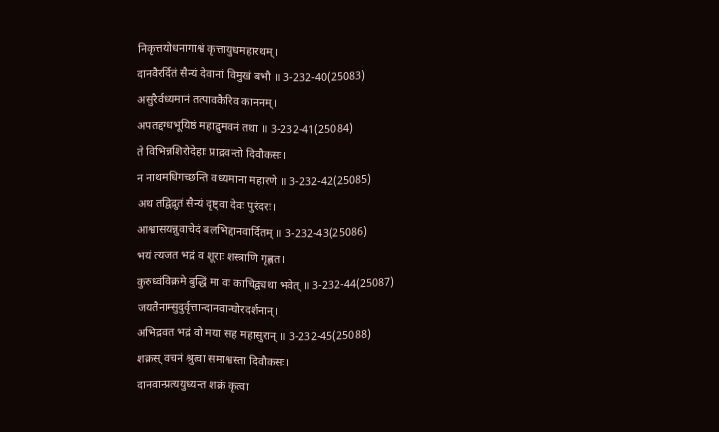निकृत्तयोधनागाश्वं कृत्तायुधमहारथम्।
दानवैरर्दितं सैन्यं देवानां विमुखं बभौ ॥ 3-232-40(25083)
असुरैर्वध्यमानं तत्पावकैरिव काननम्।
अपतद्दग्धभूयिष्ठं महाद्रुमवनं तथा ॥ 3-232-41(25084)
ते विभिन्नशिरोदेहाः प्राद्रवन्तो दिवौकसः।
न नाथमधिगच्छन्ति वध्यमाना महारणे ॥ 3-232-42(25085)
अथ तद्विद्रुतं सैन्यं दृष्ट्वा देवः पुरंदरः।
आश्वासयन्नुवाचेदं बलभिद्दानवार्दितम् ॥ 3-232-43(25086)
भयं त्यजत भद्रं व शूराः शस्त्राणि गृह्णत।
कुरुध्वंविक्रमे बुद्धिं मा वः काचिद्व्यथा भवेत् ॥ 3-232-44(25087)
जयतैनाम्सुदुर्वृत्तान्दानवान्घोरदर्शनान्।
अभिद्रवत भद्रं वो मया सह महासुरान् ॥ 3-232-45(25088)
शक्रस् वचनं श्रुत्वा समाश्वस्ता दिवौकसः।
दानवान्प्रत्ययुध्यन्त शक्रं कृत्वा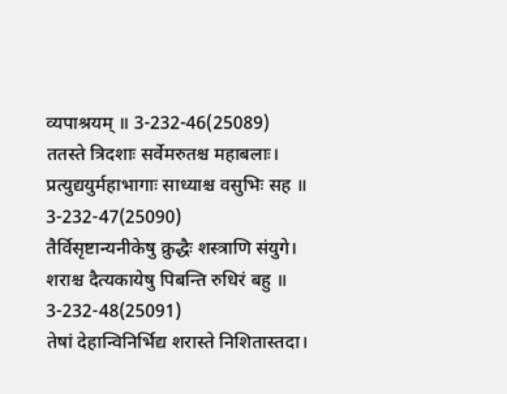व्यपाश्रयम् ॥ 3-232-46(25089)
ततस्ते त्रिदशाः सर्वेमरुतश्च महाबलाः।
प्रत्युद्ययुर्महाभागाः साध्याश्च वसुभिः सह ॥ 3-232-47(25090)
तैर्विसृष्टान्यनीकेषु क्रुद्धैः शस्त्राणि संयुगे।
शराश्च दैत्यकायेषु पिबन्ति रुधिरं बहु ॥ 3-232-48(25091)
तेषां देहान्विनिर्भिद्य शरास्ते निशितास्तदा।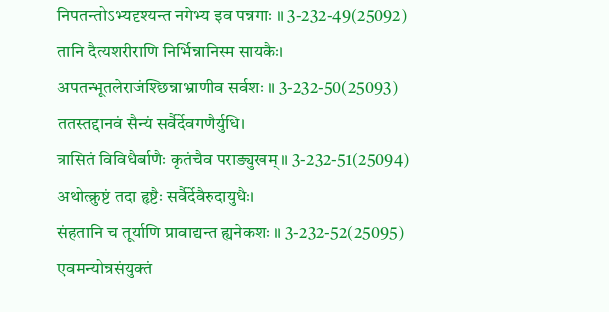निपतन्तोऽभ्यदृश्यन्त नगेभ्य इव पन्नगाः ॥ 3-232-49(25092)
तानि दैत्यशरीराणि निर्भिन्नानिस्म सायकैः।
अपतन्भूतलेराजंश्छिन्नाभ्राणीव सर्वशः ॥ 3-232-50(25093)
ततस्तद्दानवं सैन्यं सर्वैर्देवगणैर्युधि।
त्रासितं विविधैर्बाणैः कृतंचैव पराङ्युखम् ॥ 3-232-51(25094)
अथोत्क्रुष्टं तदा हृष्टैः सर्वैर्देवैरुदायुधैः।
संहतानि च तूर्याणि प्रावाद्यन्त ह्यनेकशः ॥ 3-232-52(25095)
एवमन्योन्रसंयुक्तं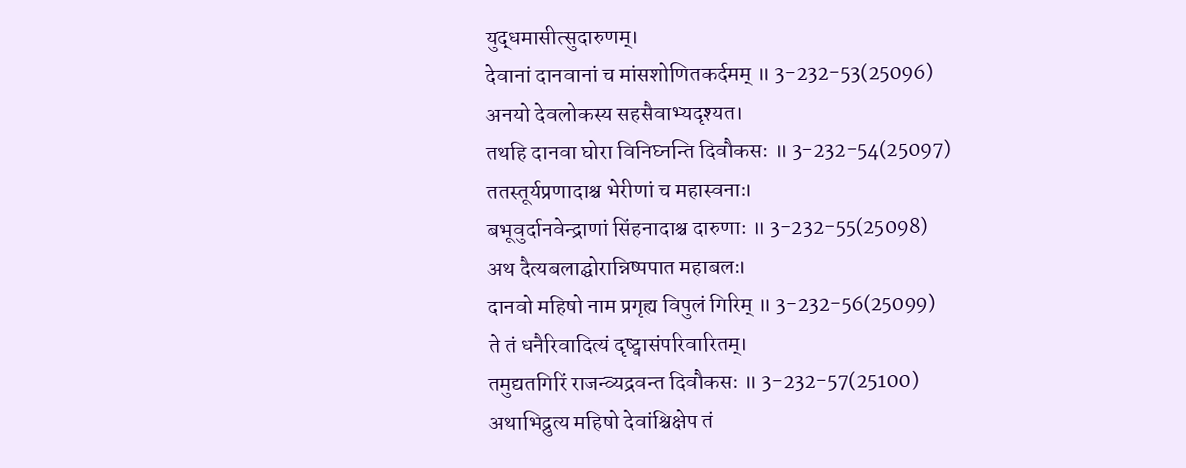युद्धमासीत्सुदारुणम्।
देवानां दानवानां च मांसशोणितकर्दमम् ॥ 3-232-53(25096)
अनयो देवलोकस्य सहसैवाभ्यदृश्यत।
तथहि दानवा घोरा विनिघ्नन्ति दिवौकसः ॥ 3-232-54(25097)
ततस्तूर्यप्रणादाश्च भेरीणां च महास्वनाः।
बभूवुर्दानवेन्द्राणां सिंहनादाश्च दारुणाः ॥ 3-232-55(25098)
अथ दैत्यबलाद्घोरान्निष्पपात महाबलः।
दानवो महिषो नाम प्रगृह्य विपुलं गिरिम् ॥ 3-232-56(25099)
ते तं धनैरिवादित्यं दृष्ट्वासंपरिवारितम्।
तमुद्यतगिरिं राजन्व्यद्रवन्त दिवौकसः ॥ 3-232-57(25100)
अथाभिद्रुत्य महिषो देवांश्चिक्षेप तं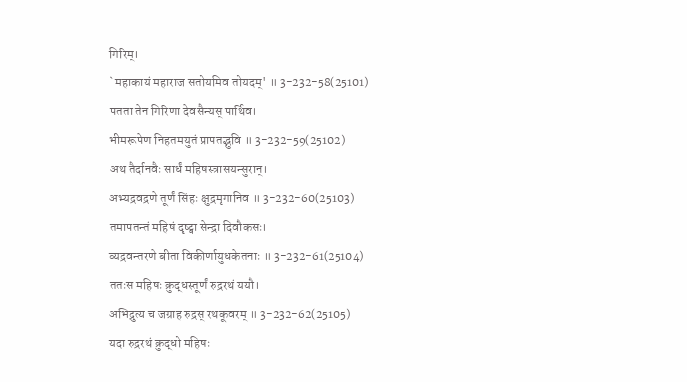गिरिम्।
`महाकायं महाराज सतोयमिव तोयदम्' ॥ 3-232-58(25101)
पतता तेन गिरिणा देवसैन्यस् पार्थिव।
भीमरूपेण निहतमयुतं प्रापतद्भुवि ॥ 3-232-59(25102)
अथ तैर्दानवैः सार्धं महिषस्त्रासयन्सुरान्।
अभ्यद्रवद्रणे तूर्णं सिंहः क्षुद्रमृगानिव ॥ 3-232-60(25103)
तमापतन्तं महिषं दृष्ट्वा सेन्द्रा दिवौकसः।
व्यद्रवन्तरणे बीता विकीर्णायुधकेतनाः ॥ 3-232-61(25104)
ततःस महिषः क्रुद्धस्तूर्णं रुद्ररथं ययौ।
अभिद्रुत्य च जग्राह रुद्रस् रथकूवरम् ॥ 3-232-62(25105)
यदा रुद्ररथं क्रुद्धो महिषः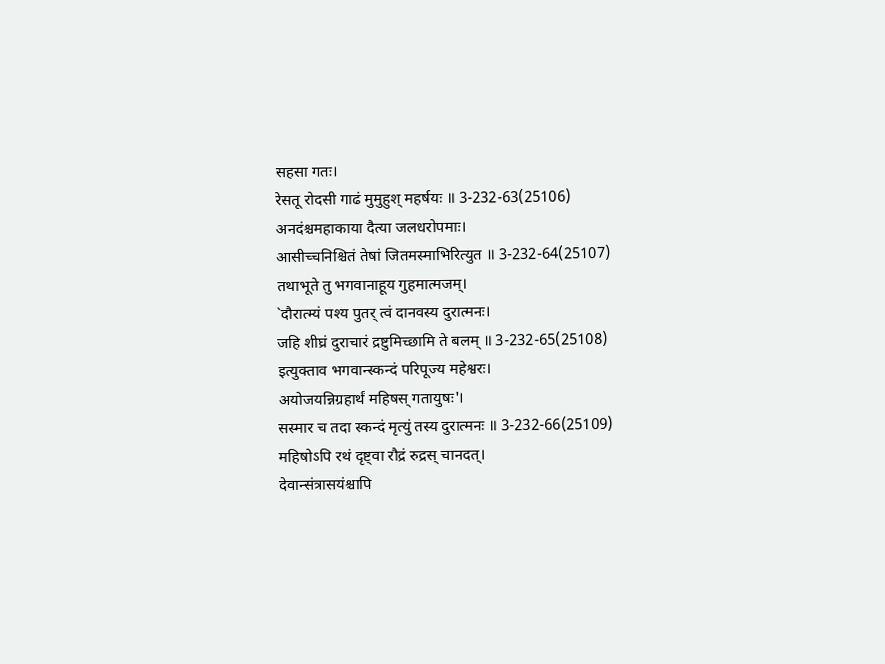सहसा गतः।
रेसतू रोदसी गाढं मुमुहुश् महर्षयः ॥ 3-232-63(25106)
अनदंश्चमहाकाया दैत्या जलधरोपमाः।
आसीच्चनिश्चितं तेषां जितमस्माभिरित्युत ॥ 3-232-64(25107)
तथाभूते तु भगवानाहूय गुहमात्मजम्।
`दौरात्म्यं पश्य पुतर् त्वं दानवस्य दुरात्मनः।
जहि शीघ्रं दुराचारं द्रष्टुमिच्छामि ते बलम् ॥ 3-232-65(25108)
इत्युक्ताव भगवान्स्कन्दं परिपूज्य महेश्वरः।
अयोजयन्निग्रहार्थं महिषस् गतायुषः'।
सस्मार च तदा स्कन्दं मृत्युं तस्य दुरात्मनः ॥ 3-232-66(25109)
महिषोऽपि रथं दृष्ट्वा रौद्रं रुद्रस् चानदत्।
देवान्संत्रासयंश्चापि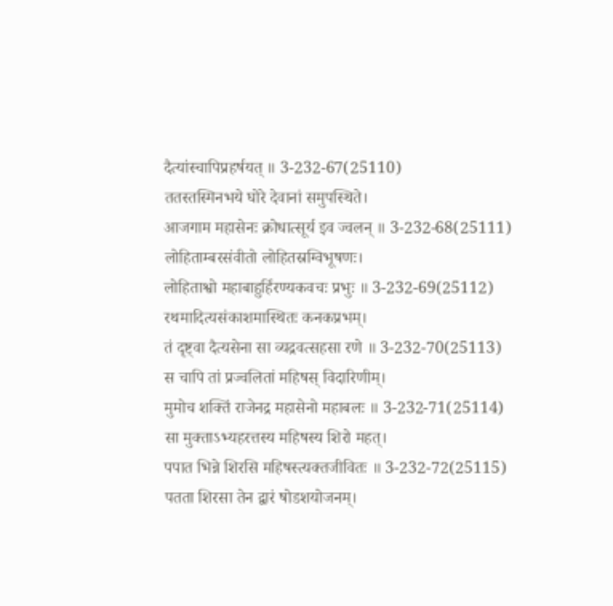दैत्यांस्चापिप्रहर्षयत् ॥ 3-232-67(25110)
ततस्तस्मिनभये घोरे देवानां समुपस्थिते।
आजगाम महासेनः क्रोधात्सूर्य इव ज्वलन् ॥ 3-232-68(25111)
लोहिताम्बरसंवीतो लोहितस्रग्विभूषणः।
लोहिताश्वो महाबाहुर्हिरण्यकवचः प्रभुः ॥ 3-232-69(25112)
रथमादित्यसंकाशमास्थितः कनकप्रभम्।
तं दृष्ट्वा दैत्यसेना सा व्यद्रवत्सहसा रणे ॥ 3-232-70(25113)
स चापि तां प्रज्वलितां महिषस् विदारिणीम्।
मुमोच शक्तिं राजेनद्र महासेनो महाबलः ॥ 3-232-71(25114)
सा मुक्ताऽभ्यहरत्तस्य महिषस्य शिरो महत्।
पपात भिन्ने शिरसि महिषस्त्यक्तजीवितः ॥ 3-232-72(25115)
पतता शिरसा तेन द्वारं षोडशयोजनम्।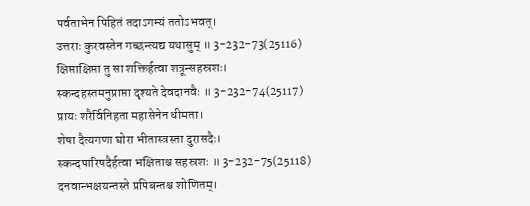पर्वताभेन पिहितं तदाऽगम्यं ततोऽभवत्।
उत्तराः कुरवस्तेन गच्छन्त्यद्य यथासुम् ॥ 3-232-73(25116)
क्षिप्ताक्षिप्ता तु सा शक्तिर्हत्वा शत्रून्सहस्रशः।
स्कन्दहस्तमनुप्राप्ता दृश्यते देवदानवैः ॥ 3-232-74(25117)
प्रायः शरैर्विनिहता महासेनेन धीमता।
शेषा दैत्यगणा घोरा भीतास्त्रस्ता दुरासदैः।
स्कन्दपारिषदैर्हत्वा भक्षिताश्च सहस्रशः ॥ 3-232-75(25118)
दनवान्भक्षयन्तस्ते प्रपिबन्तश्च शोणितम्।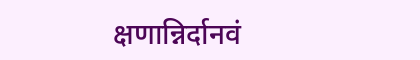क्षणान्निर्दानवं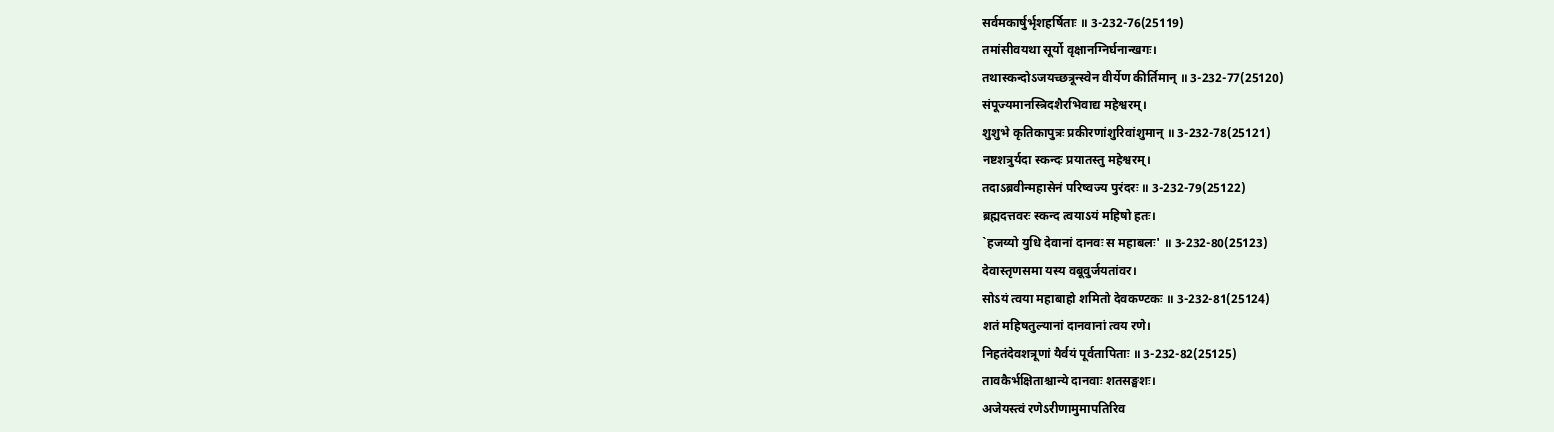सर्वमकार्षुर्भृशहर्षिताः ॥ 3-232-76(25119)
तमांसीवयथा सूर्यो वृक्षानग्निर्घनान्खगः।
तथास्कन्दोऽजयच्छत्रून्स्वेन वीर्येण कीर्तिमान् ॥ 3-232-77(25120)
संपूज्यमानस्त्रिदशैरभिवाद्य महेश्वरम्।
शुशुभे कृतिकापुत्रः प्रकीरणांशुरिवांशुमान् ॥ 3-232-78(25121)
नष्टशत्रुर्यदा स्कन्दः प्रयातस्तु महेश्वरम्।
तदाऽब्रवीन्महासेनं परिष्वज्य पुरंदरः ॥ 3-232-79(25122)
ब्रह्मदत्तवरः स्कन्द त्वयाऽयं महिषो हतः।
`हजय्यो युधि देवानां दानवः स महाबलः' ॥ 3-232-80(25123)
देवास्तृणसमा यस्य वबूवुर्जयतांवर।
सोऽयं त्वया महाबाहो शमितो देवकण्टकः ॥ 3-232-81(25124)
शतं महिषतुल्यानां दानवानां त्वय रणे।
निहतंदेवशत्रूणां यैर्वयं पूर्वतापिताः ॥ 3-232-82(25125)
तावकैर्भक्षिताश्चान्ये दानवाः शतसङ्घशः।
अजेयस्त्वं रणेऽरीणामुमापतिरिव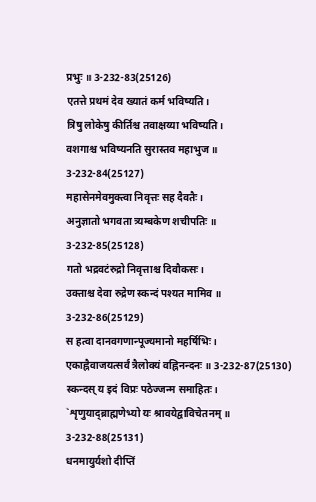प्रभुः ॥ 3-232-83(25126)
एतत्ते प्रथमं देव ख्यातं कर्म भविष्यति।
त्रिषु लोकेषु कीर्तिश्च तवाक्षय्या भविष्यति।
वशगाश्च भविष्यनति सुरास्तव महाभुज ॥ 3-232-84(25127)
महासेनमेवमुक्त्वा निवृत्तः सह दैवतैः।
अनुज्ञातो भगवता त्र्यम्बकेण शचीपतिः ॥ 3-232-85(25128)
गतो भद्रवटंरुद्रो निवृत्ताश्च दिवौकसः।
उक्ताश्च देवा रुद्रेण स्कन्दं पश्यत मामिव ॥ 3-232-86(25129)
स हत्वा दानवगणान्पूज्यमानो महर्षिभिः।
एकाह्नैवाजयत्सर्वं त्रैलोक्यं वह्निनन्दनः ॥ 3-232-87(25130)
स्कन्दस् य इदं विप्रः पठेज्जन्म समाहितः।
`शृणुयाद्ब्राह्मणेभ्यो यः श्रावयेद्वाविचेतनम् ॥ 3-232-88(25131)
धनमायुर्यशो दीप्तिं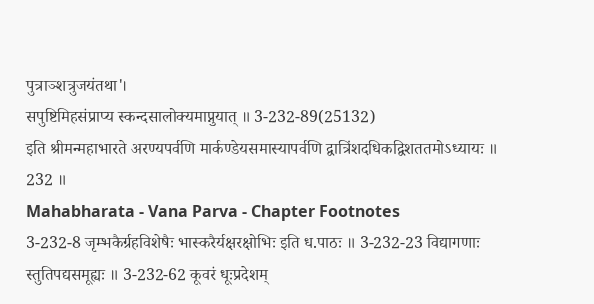पुत्राञ्शत्रुजयंतथा'।
सपुष्टिमिहसंप्राप्य स्कन्दसालोक्यमाप्नुयात् ॥ 3-232-89(25132)
इति श्रीमन्महाभारते अरण्यपर्वणि मार्कण्डेयसमास्यापर्वणि द्वात्रिंशदधिकद्विशततमोऽध्यायः ॥ 232 ॥
Mahabharata - Vana Parva - Chapter Footnotes
3-232-8 जृम्भकैर्ग्रहविशेषैः भास्करैर्यक्षरक्षोभिः इति ध.पाठः ॥ 3-232-23 विद्यागणाः स्तुतिपद्यसमूह्यः ॥ 3-232-62 कूवरं धूःप्रदेशम्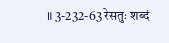॥ 3-232-63 रेसतुः शब्दं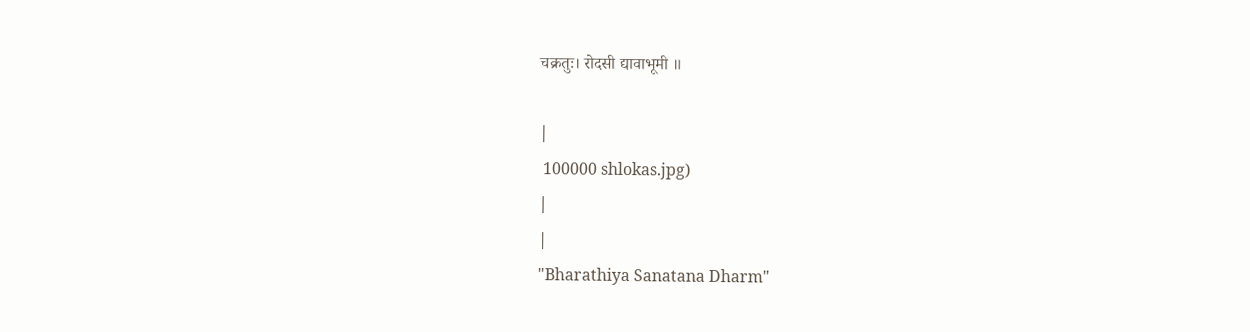चक्रतुः। रोदसी द्यावाभूमी ॥

|
 100000 shlokas.jpg)
|
|
"Bharathiya Sanatana Dharm"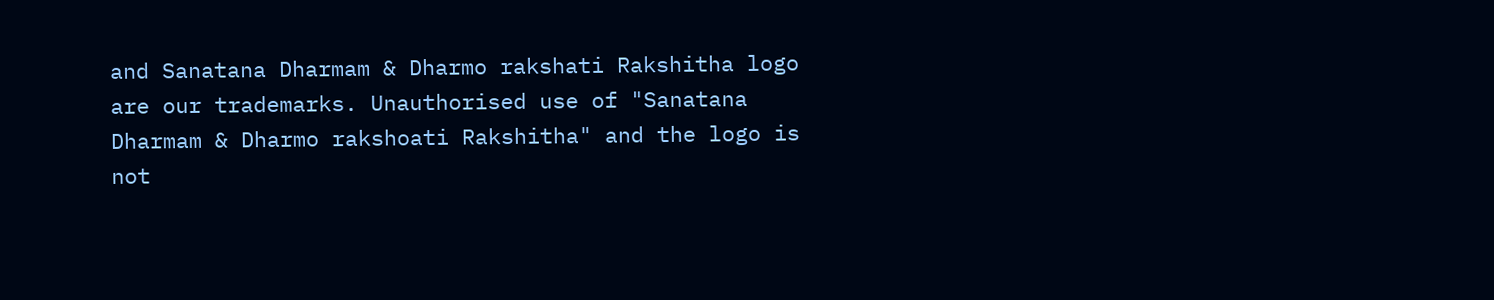and Sanatana Dharmam & Dharmo rakshati Rakshitha logo are our trademarks. Unauthorised use of "Sanatana Dharmam & Dharmo rakshoati Rakshitha" and the logo is not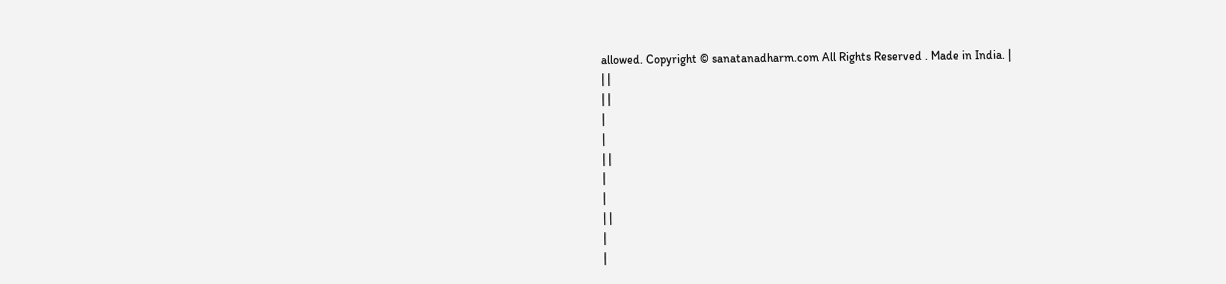allowed. Copyright © sanatanadharm.com All Rights Reserved . Made in India. |
| |
| |
|
|
| |
|
|
| |
|
|